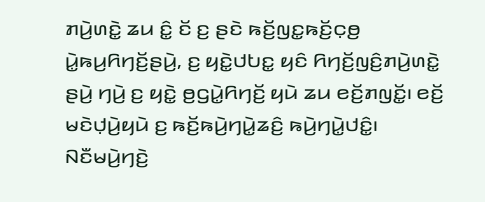ꤊꤣꤧ꤬ꤛꤢꤧ꤭ ꤘꤣ ꤢꤨ꤭ ꤢꤩ ꤢ꤬ ꤔꤢꤧ ꤒꤢꤩ꤬ꤜꤢ꤭ꤒꤢꤩ꤬ꤍ꤫ꤥ꤬ ꤣꤧ꤭ꤒꤣ꤬ꤖꤚꤢꤩ꤬ꤔꤣꤧ꤬, ꤢ꤬ ꤟꤢꤧ꤭ꤓꤝꤢ꤭ ꤟꤢꤨ ꤖꤚꤢꤩ꤬ꤜꤢꤨ꤬ꤊꤣꤧ꤬ꤛꤢꤧ꤭ ꤔꤣꤧ꤬ ꤚꤣꤧ꤬ ꤢ꤬ ꤟꤢꤧ꤭ ꤥ꤬ꤞꤣꤧ꤭ꤖꤚꤢꤩ꤬ ꤟꤣꤧ ꤘꤣ ꤕꤢꤩ꤬ꤊꤜꤢꤩ꤭꤯ ꤕꤢꤩ꤬ ꤗꤢꤧꤓ꤫ꤣꤧ꤬ꤟꤣꤧ ꤢ꤬ ꤒꤢꤩ꤬ꤒꤣꤧ꤬ꤚꤣꤧ꤭ꤘꤢꤨ꤬ ꤒꤣꤧ꤬ꤚꤣꤧ꤭ꤓꤢꤨ꤭꤯ ꤡꤢꤪꤗꤣꤧ꤬ꤚꤢꤧ꤬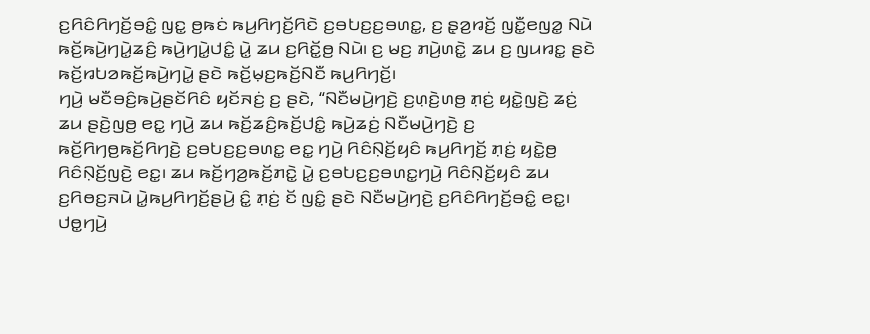ꤢ꤬ꤖꤢꤨꤖꤚꤢꤩ꤬ꤋꤢꤨ꤭ ꤜꤢ꤭ ꤥ꤬ꤒꤢꤦ ꤒꤣ꤬ꤖꤚꤢꤩ꤬ꤖꤢꤧ ꤢ꤬ꤋꤝꤢ꤬ꤢ꤬ꤋꤛꤢ꤭, ꤢ꤬ ꤔ꤫ꤤ꤬ꤙꤢꤩ꤬ ꤜꤢꤪ꤭ꤕꤜꤤ꤭ ꤡꤣꤧ ꤒꤢꤩ꤬ꤒꤣꤧ꤬ꤚꤣꤧ꤭ꤘꤢꤨ꤬ ꤒꤣꤧ꤬ꤚꤣꤧ꤭ꤓꤢꤨ꤭ ꤣꤧ꤭ ꤘꤣ ꤢ꤬ꤖꤢꤩ꤭ꤥ꤬ ꤡꤣꤧ꤯ ꤢ꤬ ꤗꤢ꤬ ꤊꤣꤧ꤬ꤛꤢꤧ꤭ ꤘꤣ ꤢ꤬ ꤜꤣꤙꤢ꤭ ꤔꤢꤧ ꤒꤢꤩ꤬ꤙꤝꤤꤒꤢꤩ꤬ꤒꤣꤧ꤬ꤚꤣꤧ꤭ ꤔꤢꤧ ꤒꤢꤩ꤬ꤗ꤫ꤢ꤬ꤒꤢꤩ꤬ꤡꤢꤪ ꤒꤣ꤬ꤖꤚꤢꤩ꤬꤯
ꤚꤣꤧ꤬ ꤗꤢꤪꤋꤢꤨ꤬ꤒꤣꤧ꤬ꤔꤢꤩꤖꤢꤨ ꤟꤢꤩꤏꤢꤦ꤬ ꤢ꤬ ꤔꤢꤧ, “ꤡꤢꤪꤗꤣꤧ꤬ꤚꤢꤧ꤬ ꤢ꤬ꤛ꤫ꤢꤧ꤬ꤛꤥ꤬ ꤊ꤫ꤢꤦ꤬ ꤟꤢꤧ꤭ꤜꤢꤧ꤬ ꤘꤢꤦ꤬ ꤘꤣ ꤔꤢꤧ꤬ꤜꤥ꤬ ꤕꤢ꤭ ꤚꤣꤧ꤬ ꤘꤣ ꤒꤢꤩ꤬ꤘꤢꤨ꤬ꤒꤢꤩ꤬ꤓꤢꤨ꤭ ꤒꤣꤧ꤬ꤘꤢꤦ꤬ ꤡꤢꤪꤗꤣꤧ꤬ꤚꤢꤧ꤬ ꤢ꤬ ꤒꤢꤩ꤬ꤖꤚꤥ꤬ꤒꤢꤩ꤬ꤖꤚꤢꤧ꤬ ꤢ꤬ꤋꤝꤢ꤬ꤢ꤬ꤋꤛꤢ꤭ ꤕꤢ꤭ ꤚꤣꤧ꤬ ꤖꤢꤨꤡ꤫ꤢꤩ꤬ꤟꤢꤨ ꤒꤣ꤬ꤖꤚꤢꤩ꤬ ꤊ꤫ꤢꤦ꤬ ꤟꤢꤧ꤭ꤥ꤬ ꤖꤢꤨꤡ꤫ꤢꤩ꤬ꤜꤢꤧ꤬ ꤕꤢ꤭꤯ ꤘꤣ ꤒꤢꤩ꤬ꤚꤤ꤬ꤒꤢꤩ꤬ꤊꤢꤧ꤭ ꤣꤧ꤭ ꤢ꤬ꤋꤝꤢ꤬ꤢ꤬ꤋꤛꤢ꤭ꤚꤣꤧ꤬ ꤖꤢꤨꤡ꤫ꤢꤩ꤬ꤟꤢꤨ ꤘꤣ ꤢ꤬ꤖꤥꤢ꤬ꤏꤣꤧ ꤣꤧ꤭ꤒꤣ꤬ꤖꤚꤢꤩ꤬ꤔꤣꤧ꤬ ꤢꤨ꤭ ꤊ꤫ꤢꤦ꤬ ꤢꤩ ꤜꤢꤨ꤭ ꤔꤢꤧ ꤡꤢꤪꤗꤣꤧ꤬ꤚꤢꤧ꤬ ꤢ꤬ꤖꤢꤨꤖꤚꤢꤩ꤬ꤋꤢꤨ꤭ ꤕꤢ꤭꤯
ꤓꤥ꤭ꤚꤣꤧ꤬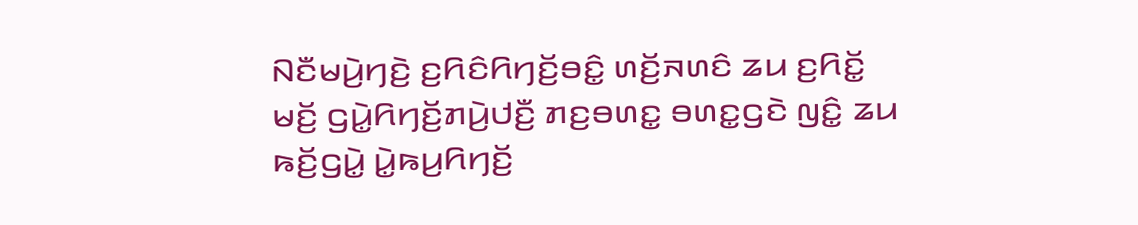ꤡꤢꤪꤗꤣꤧ꤬ꤚꤢꤧ꤬ ꤢ꤬ꤖꤢꤨꤖꤚꤢꤩ꤬ꤋꤢꤨ꤭ ꤛꤢꤩ꤬ꤏꤛꤢꤨ ꤘꤣ ꤢ꤬ꤖꤢꤩ꤭ ꤗꤢꤩ꤬ ꤞꤣꤧ꤭ꤖꤚꤢꤩ꤬ꤊꤣꤧ꤬ꤓꤢꤪ꤬ ꤊꤢ꤬ꤋꤛꤢ꤭ ꤋꤛꤢ꤭ꤞꤢꤧ ꤜꤢꤨ꤭ ꤘꤣ ꤒꤢꤩ꤬ꤞꤣꤧ꤭ ꤣꤧ꤭ꤒꤣ꤬ꤖꤚꤢꤩ꤬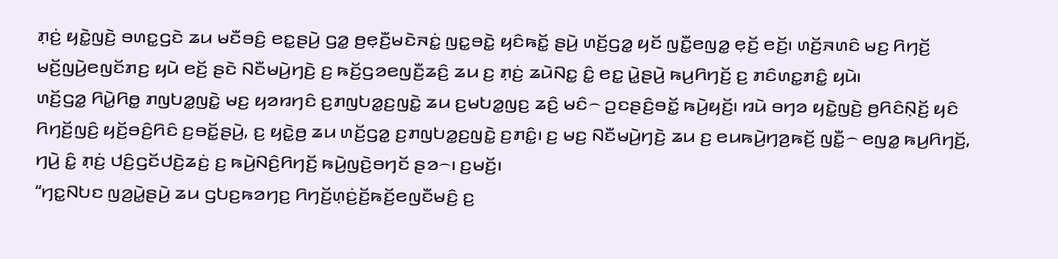ꤊ꤫ꤢꤦ꤬ ꤟꤢꤧ꤭ꤜꤢꤧ꤬ ꤋꤛꤢ꤭ꤞꤢꤧ ꤘꤣ ꤗꤢꤪꤋꤢꤨ꤬ ꤕꤢ꤭ꤔꤣꤧ꤬ ꤞꤤ꤭ ꤥ꤬ꤕ꤫ꤢꤪ꤬ꤗꤢꤧꤏꤢꤦ꤭ ꤜꤢ꤭ꤋꤢꤧ꤭ ꤟꤢꤨꤒꤢꤩ꤭ ꤔꤣꤧ꤬ ꤛꤢꤩ꤬ꤞꤤ꤭ ꤟꤢꤩ ꤜꤢꤪ꤭ꤕꤜꤤ꤭ ꤕ꤫ꤢꤩ꤬ ꤕꤢꤩ꤬꤯ ꤛꤢꤩ꤬ꤏꤛꤢꤨ ꤗꤢ꤬ ꤖꤚꤢꤩ꤬ ꤗꤢꤩ꤬ꤜꤣꤧ꤬ꤕꤜꤢꤩꤊꤢ꤬ ꤟꤣꤧ ꤕꤢꤩ꤬ ꤔꤢꤧ ꤡꤢꤪꤗꤣꤧ꤬ꤚꤢꤧ꤬ ꤢ꤬ ꤒꤢꤩ꤬ꤞꤤꤕꤜꤢꤪ꤬ꤘꤢꤨ꤬ ꤘꤣ ꤢ꤬ ꤊ꤫ꤢꤦ꤬ ꤘꤣꤧꤡꤢ꤭ ꤢꤨ꤭ ꤕꤢ꤭ ꤣꤧ꤭ꤔꤣꤧ꤬ ꤒꤣ꤬ꤖꤚꤢꤩ꤬ ꤢ꤬ ꤊꤢꤨꤛꤢ꤭ꤊꤢꤨ꤭ ꤟꤣꤧ꤯
ꤛꤢꤩ꤬ꤞꤤ꤭ ꤖꤣꤧ꤭ꤖꤥ꤭ ꤊꤜꤝꤤ꤭ꤜꤢꤧ꤭ ꤗꤢ꤬ ꤟꤤꤙꤚꤢꤨ ꤢ꤬ꤊꤜꤝꤤ꤭ꤢ꤬ꤜꤢꤧ꤭ ꤘꤣ ꤢ꤬ꤗꤝꤤ꤭ꤜꤢ꤬ ꤘꤢꤨ꤬ ꤗꤢꤨ꤮ ꤑꤢꤔꤢꤨ꤬ꤋꤢꤩ꤭ ꤒꤣꤧ꤬ꤟꤢꤩ꤬꤯ ꤙꤣꤧ ꤋꤚꤤ ꤟꤢꤧ꤭ꤜꤢꤧ꤬ ꤥ꤬ꤖꤢꤨꤡ꤫ꤢꤩ꤬ ꤟꤢꤨ ꤖꤚꤢꤩ꤬ꤜꤢꤨ꤬ ꤟꤢꤩ꤬ꤋꤢꤨ꤬ꤖꤢꤨ ꤢ꤬ꤋꤢꤩ꤭ꤔꤣꤧ꤬, ꤢ꤬ ꤟꤢꤧ꤭ꤥ꤬ ꤘꤣ ꤛꤢꤩ꤬ꤞꤤ꤭ ꤢ꤬ꤊꤜꤝꤤ꤭ꤢ꤬ꤜꤢꤧ꤭ ꤢ꤬ꤊꤢꤨ꤭꤯ ꤢ꤬ ꤗꤢ꤬ ꤡꤢꤪꤗꤣꤧ꤬ꤚꤢꤧ꤬ ꤘꤣ ꤢ꤬ ꤕꤣꤒꤣꤧ꤬ꤚꤤ꤬ꤒꤢꤩ꤬ ꤜꤢꤪ꤭꤮ ꤕꤜꤤ꤭ ꤒꤣ꤬ꤖꤚꤢꤩ꤬, ꤚꤣꤧ꤬ ꤢꤨ꤭ ꤊ꤫ꤢꤦ꤬ ꤓꤢꤨ꤬ꤞꤢꤩꤓꤢꤧ꤬ꤘꤢꤦ꤬ ꤢ꤬ ꤒꤣꤧ꤬ꤡꤢꤨ꤬ꤖꤚꤢꤩ꤬ ꤒꤣꤧ꤬ꤜꤢꤧ꤬ꤋꤚꤢꤩ ꤔꤤ꤮꤯ ꤢ꤬ꤗꤢꤩ꤬꤯
“ꤚꤢ꤭ꤡꤝꤢ ꤜꤤ꤬ꤣꤧ꤭ꤔꤣꤧ꤬ ꤘꤣ ꤞꤝꤢ꤬ꤒꤤꤚꤢ꤬ ꤖꤚꤢꤩ꤬ꤛ꤫ꤢꤦ꤬ꤢꤩ꤬ꤒꤢꤩ꤬ꤕꤜꤢꤪꤗꤢꤨ꤬ ꤢ꤬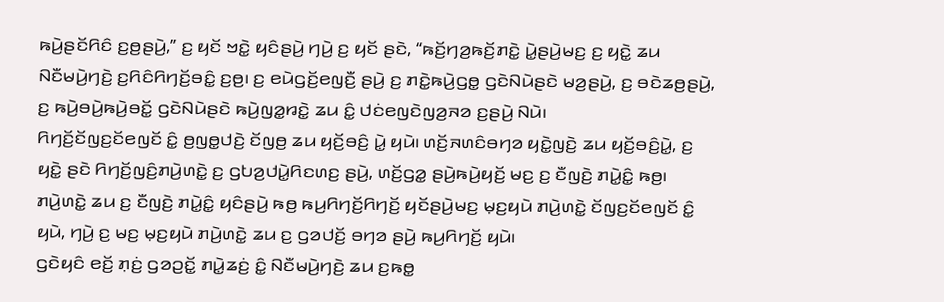ꤒꤣꤧ꤬ꤔꤢꤩꤖꤢꤨ ꤢ꤬ꤥ꤬ꤔꤣꤧ꤬,” ꤢ꤬ ꤟꤢꤩ ꤠꤢꤧ꤭ ꤟꤢꤨꤔꤣꤧ꤬ ꤚꤣꤧ꤬ ꤢ꤬ ꤟꤢꤩ ꤔꤢꤧ, “ꤒꤢꤩ꤬ꤚꤤ꤬ꤒꤢꤩ꤬ꤊꤢꤧ꤭ ꤣꤧ꤭ꤔꤣꤧ꤬ꤗꤢ꤬ ꤢ꤬ ꤟꤢꤧ꤭ ꤘꤣ ꤡꤢꤪꤗꤣꤧ꤬ꤚꤢꤧ꤬ ꤢ꤬ꤖꤢꤨꤖꤚꤢꤩ꤬ꤋꤢꤨ꤭ ꤢ꤬ꤥ꤬꤯ ꤢ꤬ ꤕꤣꤧꤞꤢꤩ꤬ꤕꤜꤢꤪ꤬ ꤔꤣꤧ꤬ ꤢ꤬ ꤊꤢꤧ꤭ꤒꤣꤧ꤬ꤞꤥ꤭ ꤞꤢꤧꤡꤣꤧꤔꤢꤧ ꤗꤤ꤬ꤔꤣꤧ꤬, ꤢ꤬ ꤋꤢꤧꤘꤥ꤬ꤔꤣꤧ꤬, ꤢ꤬ ꤒꤣꤧ꤬ꤋꤣꤧ꤬ꤒꤣꤧ꤬ꤋꤢꤩ꤭ ꤞꤢꤧꤡꤣꤧꤔꤢꤧ ꤒꤣꤧ꤬ꤜꤤ꤭ꤙꤢꤧ꤭ ꤘꤣ ꤢꤨ꤭ ꤓꤢꤦꤕꤜꤢꤧꤜꤤ꤬ꤏꤤ ꤢ꤬ꤔꤣꤧ꤬ ꤡꤣꤧ꤯
ꤖꤚꤢꤩ꤬ꤢꤩꤜꤢ꤬ꤢꤩꤕꤜꤢꤩ ꤢꤨ꤭ ꤥ꤬ꤜꤥ꤭ꤓꤢꤧ꤬ ꤢꤩꤜꤥ꤬ ꤘꤣ ꤟꤢꤩ꤬ꤋꤢꤨ꤬ ꤣꤧ꤭ ꤟꤣꤧ꤯ ꤛꤢꤩ꤬ꤏꤛꤢꤨꤋꤚꤤ ꤟꤢꤧ꤭ꤜꤢꤧ꤬ ꤘꤣ ꤟꤢꤩ꤬ꤋꤢꤨ꤬ꤣꤧ꤭, ꤢ꤬ ꤟꤢꤧ꤭ ꤔꤢꤧ ꤖꤚꤢꤩ꤬ꤜꤢꤨ꤬ꤊꤣꤧ꤬ꤛꤢꤧ꤭ ꤢ꤬ ꤞꤝꤤ꤬ꤓꤣꤧ꤭ꤖꤢꤛꤢ꤬ ꤔꤣꤧ꤬, ꤛꤢꤩ꤬ꤞꤤ꤭ ꤔꤣꤧ꤬ꤒꤣꤧ꤬ꤟꤢꤩ꤬ ꤗꤢ꤬ ꤢ꤬ ꤢꤪꤜꤢꤧ꤬ ꤊꤣꤧ꤭ꤢꤨ꤭ ꤒꤥ꤬꤯ ꤊꤣꤧ꤬ꤛꤢꤧ꤭ ꤘꤣ ꤢ꤬ ꤢꤪꤜꤢꤧ꤬ ꤊꤣꤧ꤭ꤢꤨ꤭ ꤟꤢꤨꤔꤣꤧ꤬ ꤒꤥ꤬ ꤒꤣ꤬ꤖꤚꤢꤩ꤬ꤖꤚꤢꤩ꤬ ꤟꤢꤩꤔꤣꤧ꤬ꤗꤢ꤬ ꤗ꤫ꤢ꤬ꤟꤣꤧ ꤊꤣꤧ꤬ꤛꤢꤧ꤭ ꤢꤩꤜꤢ꤬ꤢꤩꤕꤜꤢꤩ ꤢꤨ꤭ ꤟꤣꤧ, ꤚꤣꤧ꤬ ꤢ꤬ ꤗꤢ꤬ ꤗ꤫ꤢ꤬ꤟꤣꤧ ꤊꤣꤧ꤬ꤛꤢꤧ꤭ ꤘꤣ ꤢ꤬ ꤞꤤꤓꤢꤩ꤬ ꤋꤚꤤ ꤔꤣꤧ꤬ ꤒꤣ꤬ꤖꤚꤢꤩ꤬ ꤟꤣꤧ꤯
ꤞꤢꤧꤟꤢꤨ ꤕꤢꤩ꤬ ꤊ꤫ꤢꤦ꤬ ꤞꤤꤑꤢꤩ꤭ ꤊꤣꤧ꤭ꤘꤢꤦ꤬ ꤢꤨ꤭ ꤡꤢꤪꤗꤣꤧ꤬ꤚꤢꤧ꤬ ꤘꤣ ꤢ꤬ꤒꤥ꤭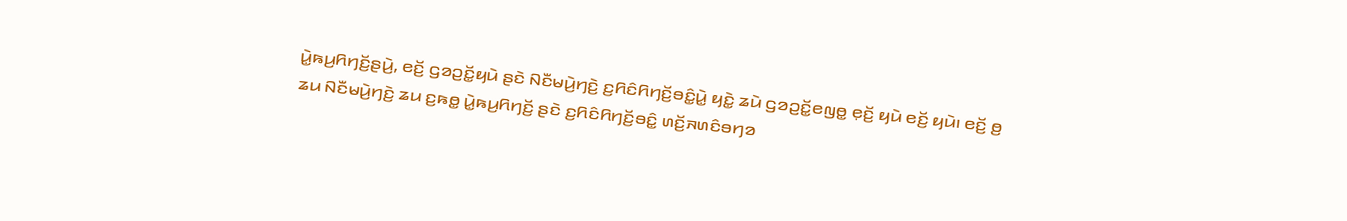ꤣꤧ꤭ꤒꤣ꤬ꤖꤚꤢꤩ꤬ꤔꤣꤧ꤬, ꤕꤢꤩ꤬ ꤞꤤꤑꤢꤩ꤭ꤟꤣꤧ ꤔꤢꤧ ꤡꤢꤪꤗꤣꤧ꤬ꤚꤢꤧ꤬ ꤢ꤬ꤖꤢꤨꤖꤚꤢꤩ꤬ꤋꤢꤨ꤭ꤣꤧ꤭ ꤟꤢꤧ꤭ ꤘꤣꤧ ꤞꤤꤑꤢꤩ꤭ꤕꤜꤥ꤭ ꤕ꤫ꤢꤩ꤬ ꤟꤣꤧ ꤕꤢꤩ꤬ ꤟꤣꤧ꤯ ꤕꤢꤩ꤬ ꤥ꤬ ꤘꤣ ꤡꤢꤪꤗꤣꤧ꤬ꤚꤢꤧ꤬ ꤘꤣ ꤢ꤬ꤒꤥ꤭ ꤣꤧ꤭ꤒꤣ꤬ꤖꤚꤢꤩ꤬ ꤔꤢꤧ ꤢ꤬ꤖꤢꤨꤖꤚꤢꤩ꤬ꤋꤢꤨ꤭ ꤛꤢꤩ꤬ꤏꤛꤢꤨꤋꤚꤤ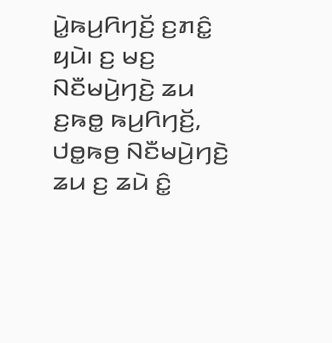ꤣꤧ꤭ꤒꤣ꤬ꤖꤚꤢꤩ꤬ ꤢ꤬ꤊꤢꤨ꤭ ꤟꤣꤧ꤯ ꤢ꤬ ꤗꤢ꤬ ꤡꤢꤪꤗꤣꤧ꤬ꤚꤢꤧ꤬ ꤘꤣ ꤢ꤬ꤒꤥ꤭ ꤒꤣ꤬ꤖꤚꤢꤩ꤬, ꤓꤥ꤭ꤒꤥ꤬ ꤡꤢꤪꤗꤣꤧ꤬ꤚꤢꤧ꤬ ꤘꤣ ꤢ꤬ ꤘꤣꤧ ꤢꤨ꤭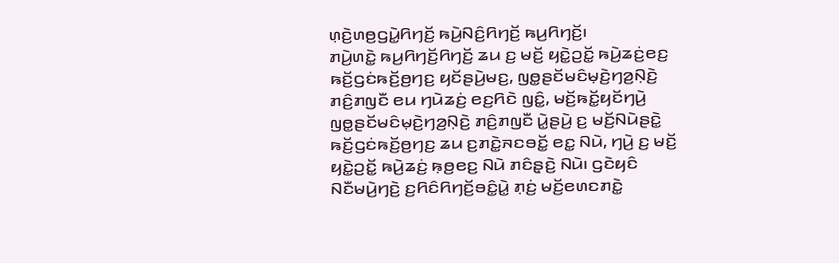ꤛ꤫ꤢꤧ꤬ꤛꤥ꤬ꤞꤣꤧ꤭ꤖꤚꤢꤩ꤬ ꤒꤣꤧ꤬ꤡꤢꤨ꤬ꤖꤚꤢꤩ꤬ ꤒꤣ꤬ꤖꤚꤢꤩ꤬꤯
ꤊꤣꤧ꤬ꤛꤢꤧ꤭ ꤒꤣ꤬ꤖꤚꤢꤩ꤬ꤖꤚꤢꤩ꤬ ꤘꤣ ꤢ꤬ ꤗꤢꤩ꤬ ꤟꤢꤧ꤭ꤑꤢꤩ꤭ ꤒꤣꤧ꤬ꤘꤢꤦ꤬ꤕꤢ꤬ ꤒꤢꤩ꤬ꤞꤢꤦꤒꤢꤩ꤬ꤥ꤬ꤚꤢ꤬ ꤟꤢꤩꤔꤣꤧ꤬ꤗꤢ꤬, ꤜꤥ꤭ꤔꤢꤩꤗꤢꤨꤗ꤫ꤢꤧ꤬ꤚꤤ꤬ꤡ꤫ꤢꤧ꤬ ꤊꤢꤨ꤬ꤊꤜꤢꤪ ꤕꤣ ꤚꤣꤧꤘꤢꤦ꤬ ꤕꤢ꤬ꤖꤢꤧ ꤜꤢꤨ꤭, ꤗꤢꤩ꤬ꤒꤢꤩ꤭ꤟꤢꤩꤚꤣꤧ꤬ ꤜꤥ꤭ꤔꤢꤩꤗꤢꤨꤗ꤫ꤢꤧ꤬ꤚꤤ꤬ꤡ꤫ꤢꤧ꤬ ꤊꤢꤨ꤬ꤊꤜꤢꤪ ꤣꤧ꤭ꤔꤣꤧ꤬ ꤢ꤬ ꤗꤢꤩ꤬ꤡꤣꤧꤔꤢꤧ꤭ ꤒꤢꤩ꤬ꤞꤢꤦꤒꤢꤩ꤬ꤥ꤬ꤚꤢ꤬ ꤘꤣ ꤢ꤬ꤊꤢꤧ꤭ꤏꤢꤋꤢꤩ꤭ ꤕꤢ꤭ ꤡꤣꤧ, ꤚꤣꤧ꤬ ꤢ꤬ ꤗꤢꤩ꤬ ꤟꤢꤧ꤭ꤑꤢꤩ꤭ ꤒꤣꤧ꤬ꤘꤢꤦ꤬ ꤒ꤫ꤥ꤬ꤕꤢ꤬ ꤡꤣꤧ ꤊꤢꤨꤔ꤫ꤢꤧ꤬ ꤡꤣꤧ꤯ ꤞꤢꤧꤟꤢꤨ ꤡꤢꤪꤗꤣꤧ꤬ꤚꤢꤧ꤬ ꤢ꤬ꤖꤢꤨꤖꤚꤢꤩ꤬ꤋꤢꤨ꤭ꤣꤧ꤭ ꤊ꤫ꤢꤦ꤬ ꤗꤢꤩ꤬ꤕꤛꤢꤊꤢꤧ꤭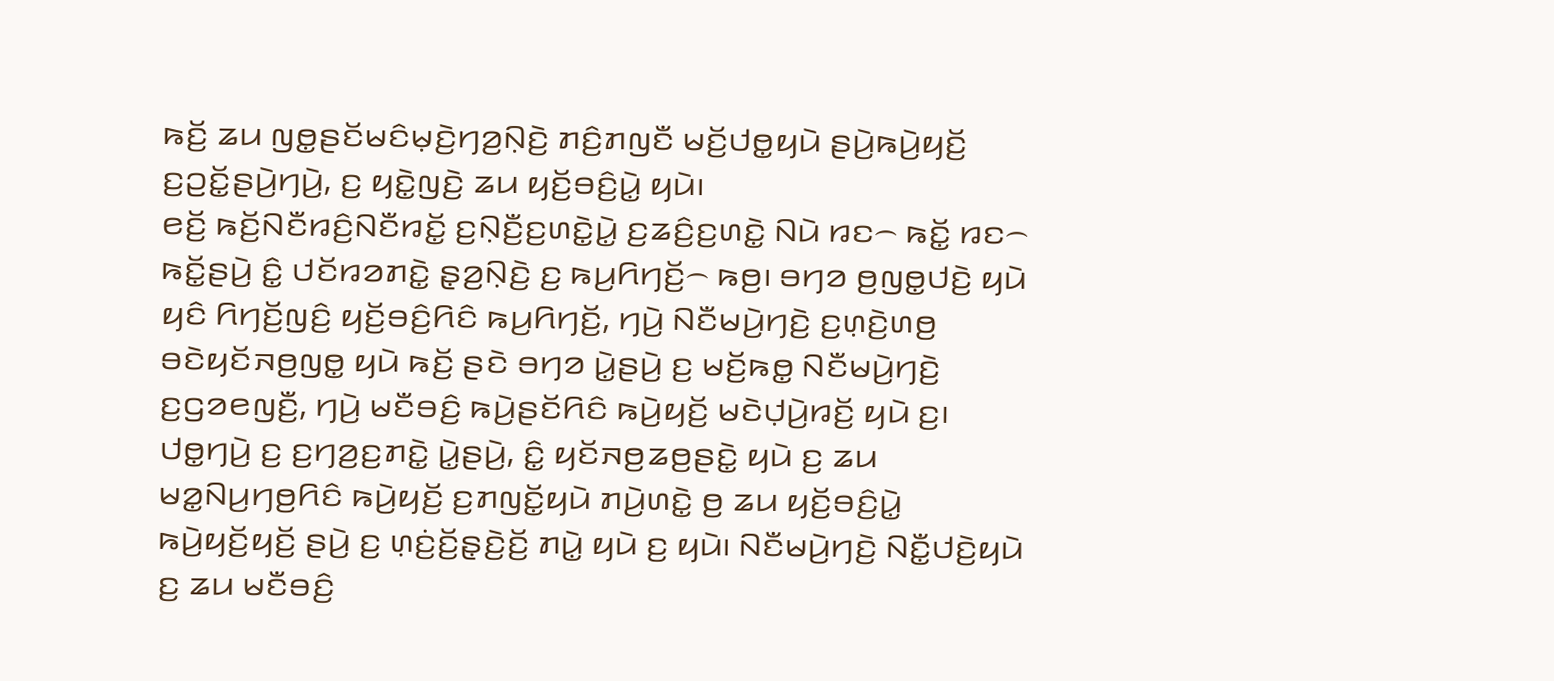ꤒꤢꤩ꤬ ꤘꤣ ꤜꤥ꤭ꤔꤢꤩꤗꤢꤨꤗ꤫ꤢꤧ꤬ꤚꤤ꤬ꤡ꤫ꤢꤧ꤬ ꤊꤢꤨ꤬ꤊꤜꤢꤪ ꤗꤢꤩ꤬ꤓꤥ꤭ꤟꤣꤧ ꤔꤣꤧ꤬ꤒꤣꤧ꤬ꤟꤢꤩ꤬ ꤢ꤬ꤑꤢꤩ꤭ꤔꤣꤧ꤬ꤚꤣꤧ꤬, ꤢ꤬ ꤟꤢꤧ꤭ꤜꤢꤧ꤬ ꤘꤣ ꤟꤢꤩ꤬ꤋꤢꤨ꤬ꤣꤧ꤭ ꤟꤣꤧ꤯
ꤕꤢꤩ꤬ ꤒꤢꤩ꤬ꤡꤢꤪꤙꤢꤨ꤬ꤡꤢꤪꤙꤢꤩ꤭ ꤢ꤬ꤡ꤫ꤢꤪ꤬ꤢ꤬ꤛꤢꤧ꤭ꤣꤧ꤭ ꤢ꤬ꤘꤢꤨ꤬ꤢ꤬ꤛꤢꤧ꤭ ꤡꤣꤧ ꤙꤢ꤮ ꤒꤢꤩ꤭ ꤙꤢ꤮ ꤒꤢꤩ꤭ꤔꤣꤧ꤬ ꤢꤨ꤭ ꤓꤢꤩꤙꤤꤊꤢꤧ꤭ ꤔ꤫ꤤ꤬ꤡ꤫ꤢꤧ꤬ ꤢ꤬ ꤒꤣ꤬ꤖꤚꤢꤩ꤬꤮ ꤒꤥ꤬꤯ ꤋꤚꤤ ꤥ꤬ꤜꤥ꤭ꤓꤢꤧ꤬ ꤟꤣꤧ ꤟꤢꤨ ꤖꤚꤢꤩ꤬ꤜꤢꤨ꤬ ꤟꤢꤩ꤬ꤋꤢꤨ꤬ꤖꤢꤨ ꤒꤣ꤬ꤖꤚꤢꤩ꤬, ꤚꤣꤧ꤬ ꤡꤢꤪꤗꤣꤧ꤬ꤚꤢꤧ꤬ ꤢ꤬ꤛ꤫ꤢꤧ꤬ꤛꤥ꤬ ꤋꤢꤧꤟꤢꤩꤏꤥ꤬ꤜꤥ꤭ ꤟꤣꤧ ꤒꤢꤩ꤬ ꤔꤢꤧ ꤋꤚꤤ ꤣꤧ꤭ꤔꤣꤧ꤬ ꤢ꤬ ꤗꤢꤩ꤬ꤒꤥ꤭ ꤡꤢꤪꤗꤣꤧ꤬ꤚꤢꤧ꤬ ꤢ꤬ꤞꤤꤕꤜꤢꤪ꤬, ꤚꤣꤧ꤬ ꤗꤢꤪꤋꤢꤨ꤬ ꤒꤣꤧ꤬ꤔꤢꤩꤖꤢꤨ ꤒꤣꤧ꤬ꤟꤢꤩ꤬ ꤗꤢꤧꤓ꤫ꤣꤧ꤬ꤙꤢꤩ꤬ ꤟꤣꤧ ꤢ꤬꤯ ꤓꤥ꤭ꤚꤣꤧ꤬ ꤢ꤬ ꤢ꤬ꤚꤤ꤬ꤢ꤬ꤊꤢꤧ꤭ ꤣꤧ꤭ꤔꤣꤧ꤬, ꤢꤨ꤭ ꤟꤢꤩꤏꤥ꤬ꤘꤥ꤬ꤔꤢꤧ꤭ ꤟꤣꤧ ꤢ꤬ ꤘꤣ ꤗꤤ꤭ꤡꤣ꤬ꤚꤥ꤬ꤖꤢꤨ ꤒꤣꤧ꤬ꤟꤢꤩ꤬ ꤢ꤬ꤊꤜꤢꤩ꤭ꤟꤣꤧ ꤊꤣꤧ꤬ꤛꤢꤧ꤭ ꤥ꤬ ꤘꤣ ꤟꤢꤩ꤬ꤋꤢꤨ꤬ꤣꤧ꤭ ꤒꤣꤧ꤬ꤟꤢꤩ꤬ꤟꤢꤩ꤬ ꤔꤣꤧ꤬ ꤢ꤬ ꤛ꤫ꤢꤦ꤬ꤢꤩ꤬ꤔ꤫ꤢꤧ꤬ꤢꤩ꤬ ꤊꤣꤧ꤭ ꤟꤣꤧ ꤢ꤬ ꤟꤣꤧ꤯ ꤡꤢꤪꤗꤣꤧ꤬ꤚꤢꤧ꤬ ꤡꤢꤪ꤭ꤓꤢꤧ꤬ꤟꤣꤧ ꤢ꤬ ꤘꤣ ꤗꤢꤪꤋꤢꤨ꤬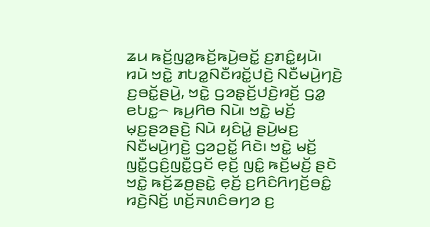ꤘꤣ ꤒꤢꤩ꤬ꤜꤤ꤭ꤒꤢꤩ꤬ꤒꤣꤧ꤬ꤋꤢꤩ꤭ ꤢ꤬ꤊꤢꤨ꤭ꤟꤣꤧ꤯
ꤙꤣꤧ ꤠꤢꤧ꤭ ꤊꤝꤤ꤭ꤡꤢꤪꤙꤢꤩ꤭ꤓꤢꤧ꤬ ꤡꤢꤪꤗꤣꤧ꤬ꤚꤢꤧ꤬ ꤢ꤬ꤋꤢꤩ꤭ꤔꤣꤧ꤬, ꤠꤢꤧ꤭ ꤞꤤꤔ꤫ꤢꤩ꤬ꤓꤢꤧ꤬ꤙꤢꤩ꤬ ꤞꤤ꤭ ꤕꤝꤢ꤭꤮ ꤒꤣ꤬ꤖꤥ ꤡꤣꤧ꤯ ꤠꤢꤧ꤭ ꤗꤢꤩ꤬ ꤗ꤫ꤢ꤬ꤔꤤꤔꤢꤧ꤬ ꤡꤣꤧ ꤟꤢꤨꤣꤧ꤭ ꤔꤣꤧ꤬ꤗꤢ꤬ ꤡꤢꤪꤗꤣꤧ꤬ꤚꤢꤧ꤬ ꤞꤤꤑꤢꤩ꤭ ꤖꤢꤧ꤯ ꤠꤢꤧ꤭ ꤗꤢꤩ꤬ ꤜꤢꤪ꤭ꤞꤢꤨ꤬ꤜꤢꤪ꤭ꤞꤢꤩ ꤕ꤫ꤢꤩ꤬ ꤜꤢꤨ꤭ ꤒꤢꤩ꤬ꤗꤢꤩ꤬ ꤔꤢꤧ ꤠꤢꤧ꤭ ꤒꤢꤩ꤬ꤘꤥ꤬ꤔꤢꤧ꤭ ꤕ꤫ꤢꤩ꤬ ꤢ꤬ꤖꤢꤨꤖꤚꤢꤩ꤬ꤋꤢꤨ꤭ ꤙꤢꤧ꤬ꤡꤢꤩ꤬ ꤛꤢꤩ꤬ꤏꤛꤢꤨꤋꤚꤤ ꤢ꤬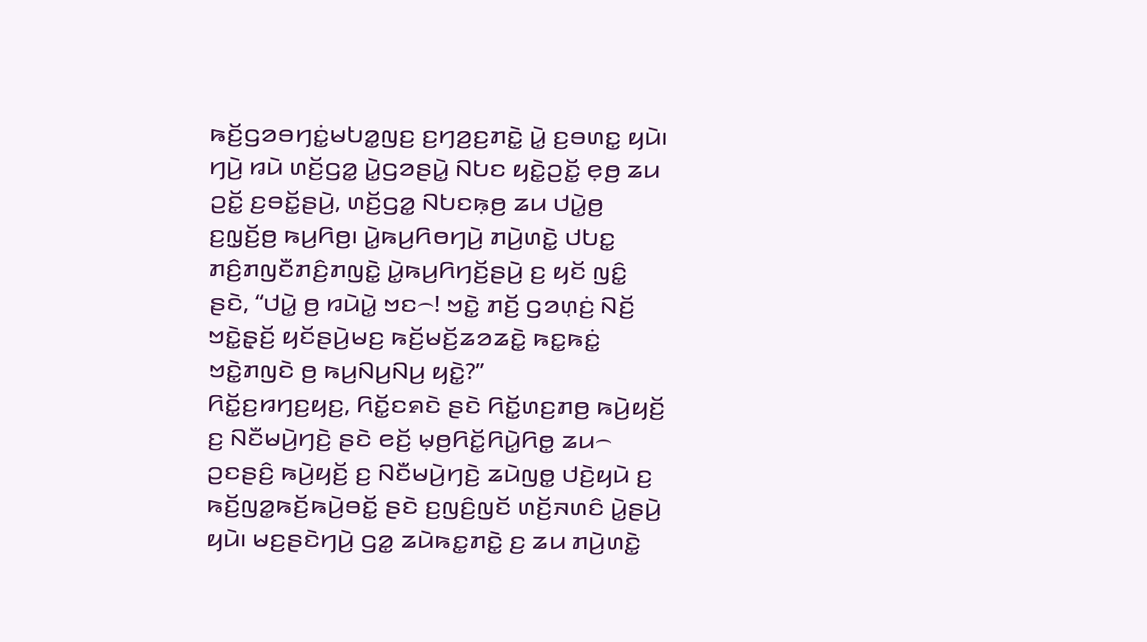ꤒꤢꤩ꤬ꤞꤤꤋꤚꤢꤦ꤭ꤗꤝꤤ꤭ꤜꤢ꤬ ꤢ꤬ꤚꤤ꤬ꤢ꤬ꤊꤢꤧ꤭ ꤣꤧ꤭ ꤢ꤬ꤋꤛꤢ꤭ ꤟꤣꤧ꤯
ꤚꤣꤧ꤬ ꤙꤣꤧ ꤛꤢꤩ꤬ꤞꤤ꤭ ꤣꤧ꤭ꤞꤤꤔꤣꤧ꤭ ꤡꤝꤢ ꤟꤢꤧ꤭ꤑꤢꤩ꤭ ꤕ꤫ꤥ꤬ ꤘꤣ ꤑꤢꤩ꤭ ꤢ꤬ꤋꤢꤩ꤭ꤔꤣꤧ꤬, ꤛꤢꤩ꤬ꤞꤤ꤭ ꤡꤝꤢꤒ꤫ꤥ꤬ ꤘꤣ ꤓꤣꤧ꤭ꤥ꤬ ꤢ꤬ꤜ꤫ꤢꤩ꤬ꤥ꤬ ꤒꤣ꤬ꤖꤥ꤬꤯ ꤣꤧ꤭ꤒꤣ꤬ꤖꤥꤚꤣꤧ꤬ ꤊꤣꤧ꤬ꤛꤢꤧ꤭ ꤓꤝꤢ꤭ ꤊꤢꤨ꤬ꤊꤜꤢꤪꤊꤢꤨ꤬ꤊꤜꤢꤧ꤭ ꤣꤧ꤭ꤒꤣ꤬ꤖꤚꤢꤩ꤬ꤔꤣꤧ꤬ ꤢ꤬ ꤟꤢꤩ ꤜꤢꤨ꤭ ꤔꤢꤧ, “ꤓꤣꤧ꤭ ꤥ꤬ ꤙꤣꤧꤣꤧ꤭ ꤠꤢ꤮! ꤠꤢꤧ꤭ ꤊꤢꤩ꤬ ꤞꤤꤛ꤫ꤢꤦ꤬ ꤡꤢꤩ꤬ ꤠꤢꤧ꤭ꤔ꤫ꤢꤩ꤬ ꤟꤢꤩꤔꤣꤧ꤬ꤗꤢ꤬ ꤒꤢꤩ꤬ꤗꤢꤩ꤬ꤘꤤꤘꤢꤧ꤭ ꤒꤢ꤭ꤒꤢꤦ꤭ ꤠꤢꤧ꤭ꤊꤜꤢꤧ ꤥ꤬ ꤒꤣ꤬ꤡꤣ꤬ꤡꤣ꤬ ꤟꤢꤧ꤭?”
ꤖꤢꤩ꤭ꤢ꤬ꤙꤚꤢ꤬ꤟꤢ꤬, ꤖꤢꤩ꤭ꤢꤎꤢꤧ ꤔꤢꤧ ꤖꤢꤩ꤭ꤛꤢ꤬ꤊꤥ꤬ ꤒꤣꤧ꤬ꤟꤢꤩ꤬ ꤢ꤬ ꤡꤢꤪꤗꤣꤧ꤬ꤚꤢꤧ꤬ ꤔꤢꤧ ꤕꤢꤩ꤬ ꤗ꤫ꤥ꤬ꤖꤢꤩ꤭ꤖꤣꤧ꤭ꤖꤥ꤭ ꤘꤣ꤮ ꤑꤢꤔꤢꤨ꤬ ꤒꤣꤧ꤬ꤟꤢꤩ꤬ ꤢ꤬ ꤡꤢꤪꤗꤣꤧ꤬ꤚꤢꤧ꤬ ꤘꤣꤧꤜꤥ꤭ ꤓꤢꤧ꤬ꤟꤣꤧ ꤢ꤬ ꤒꤢꤩ꤬ꤜꤤ꤭ꤒꤢꤩ꤬ꤒꤣꤧ꤬ꤋꤢꤩ꤭ ꤔꤢꤧ ꤢ꤬ꤜꤢꤨ꤬ꤜꤢꤩ ꤛꤢꤩ꤬ꤏꤛꤢꤨ ꤣꤧ꤭ꤔꤣꤧ꤬ ꤟꤣꤧ꤯ ꤗꤢ꤬ꤔꤢꤧꤚꤣꤧ꤬ ꤞꤤ꤭ ꤘꤣꤧꤒꤢ꤭ꤊꤢꤧ꤭ ꤢ꤬ ꤘꤣ ꤊꤣꤧ꤬ꤛꤢꤧ꤭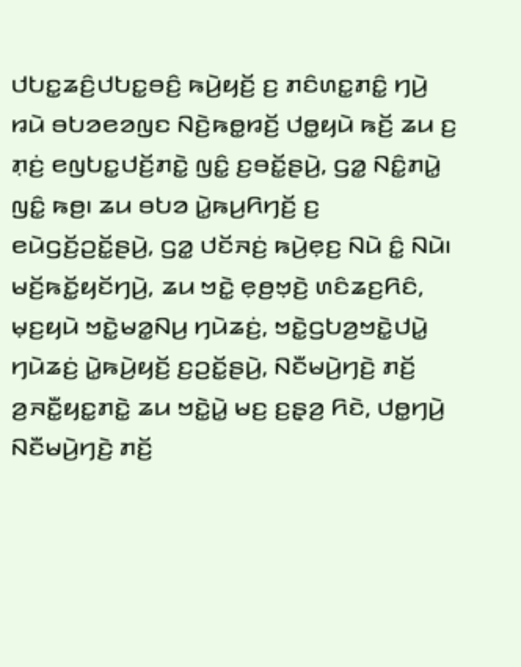ꤓꤝꤢ꤭ꤘꤢꤨ꤬ꤓꤝꤢ꤭ꤋꤢꤨ꤬ ꤒꤣꤧ꤬ꤟꤢꤩ꤬ ꤢ꤬ ꤊꤢꤨꤛꤢ꤭ꤊꤢꤨ꤭ ꤚꤣꤧ꤬ ꤙꤣꤧ ꤋꤝꤤꤕꤤꤜꤢ ꤡꤢꤧ꤬ꤒꤥ꤭ꤙꤢꤩ꤬ ꤓꤥ꤭ꤟꤣꤧ ꤒꤢꤩ꤬ ꤘꤣ ꤢ꤬ ꤊ꤫ꤢꤦ꤬ ꤕꤜꤝꤢ꤭ꤓꤢꤩ꤬ꤊꤢꤧ꤭ ꤜꤢꤨ꤭ ꤢ꤬ꤋꤢꤩ꤭ꤔꤣꤧ꤬, ꤞꤤ꤭ ꤡꤢꤨ꤭ꤊꤣꤧ꤭ ꤜꤢꤨ꤭ ꤒꤥ꤬꤯ ꤘꤣ ꤋꤝꤤ ꤣꤧ꤭ꤒꤣ꤬ꤖꤚꤢꤩ꤬ ꤢ꤬ ꤕꤣꤧꤞꤢꤩ꤬ꤑꤢꤩ꤭ꤔꤣꤧ꤬, ꤞꤤ꤭ ꤓꤢꤩꤏꤢꤦ꤬ ꤒꤣꤧ꤬ꤕ꤫ꤢ꤬ ꤡꤣꤧ ꤢꤨ꤭ ꤡꤣꤧ꤯
ꤗꤢꤩ꤬ꤒꤢꤩ꤭ꤟꤢꤩꤚꤣꤧ꤬, ꤘꤣ ꤠꤢꤧ꤭ ꤕ꤫ꤥ꤬ꤠ꤫ꤢꤧ꤬ ꤛꤢꤨꤘꤢ꤬ꤖꤢꤨ, ꤗ꤫ꤢ꤬ꤟꤣꤧ ꤠꤢꤧ꤭ꤗꤤ꤭ꤡꤣ꤬ ꤚꤣꤧꤘꤢꤦ꤬, ꤠꤢꤧ꤭ꤞꤝꤤ꤬ꤠꤢꤧ꤭ꤓꤣꤧ꤭ ꤚꤣꤧꤘꤢꤦ꤬ ꤣꤧ꤭ꤒꤣꤧ꤬ꤟꤢꤩ꤬ ꤢ꤬ꤑꤢꤩ꤭ꤔꤣꤧ꤬, ꤡꤢꤪꤗꤣꤧ꤬ꤚꤢꤧ꤬ ꤊꤢꤩ꤬ ꤤ꤬ꤏꤢꤪ꤭ꤟꤢ꤭ꤊꤢꤧ꤭ ꤘꤣ ꤠꤢꤧ꤭ꤣꤧ꤭ ꤗꤢ꤬ ꤢ꤬ꤔ꤫ꤤ꤬ ꤖꤢꤧ, ꤓꤥ꤭ꤚꤣꤧ꤬ ꤡꤢꤪꤗꤣꤧ꤬ꤚꤢꤧ꤬ ꤊꤢꤩ꤬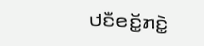ꤓꤢꤪꤕꤢꤩ꤭ꤊꤢꤧ꤭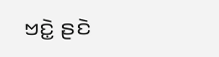ꤠꤢꤧ꤭ ꤔꤢꤧ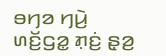ꤋꤚꤤ ꤚꤣꤧ꤬ ꤛꤢꤩ꤬ꤞꤤ꤭ ꤊ꤫ꤢꤦ꤬ ꤔ꤫ꤤ꤬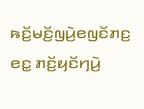ꤒꤢꤩ꤬ꤗꤢꤩ꤬ꤜꤣꤧ꤬ꤕꤜꤢꤩꤊꤢ꤬ ꤕꤢ꤭ ꤊꤢꤩ꤬ꤟꤢꤩꤚꤣꤧ꤬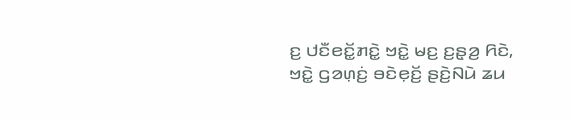ꤢ꤬ ꤓꤢꤪꤕꤢꤩ꤭ꤊꤢꤧ꤭ ꤠꤢꤧ꤭ ꤗꤢ꤬ ꤢ꤬ꤔ꤫ꤤ꤬ ꤖꤢꤧ, ꤠꤢꤧ꤭ ꤞꤤꤛ꤫ꤢꤦ꤬ ꤋꤢꤧꤕ꤫ꤢꤩ꤬ ꤔꤢꤧ꤬ꤡꤣꤧ ꤘꤣ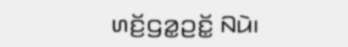ꤛꤢꤩ꤬ꤞꤤ꤭ꤑꤢꤩ꤭ ꤡꤣꤧ꤯